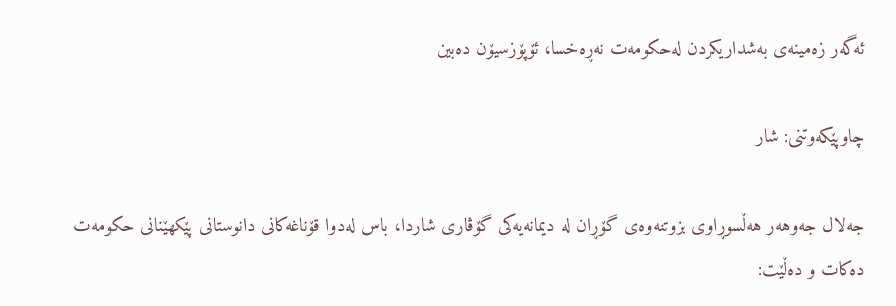ئه‌گه‌ر زه‌مینه‌ی‌ به‌شداریكردن له‌حكومه‌ت نه‌ڕه‌خسا، ئۆپۆزسیۆن دەبین

چاوپێكه‌وتنی‌: شار

جه‌لال جه‌وهه‌ر هه‌ڵسوڕاوی‌ بزوتنه‌وه‌ی‌ گۆڕان‌ لە دیمانەیەکی گۆڤاری شاردا، باس له‌دوا قۆناغه‌كانی‌ دانوستانی‌ پێكهێنانی‌ حكومه‌ت ده‌كات و دەڵێت: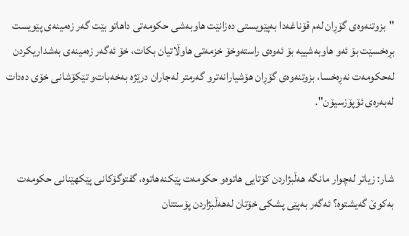"بزوتنه‌وه‌ی‌ گۆڕان له‌م قۆناغه‌دا به‌پێویستی‌ ده‌زانێت‌ هاوبه‌شی‌ حكومه‌تی‌ داهاتو بێت گه‌ر زه‌مینه‌ی‌ پێویست بڕه‌خسێت‌ بۆ ئه‌و هاوبه‌شییه‌ بۆ ئه‌وه‌ی‌ راسته‌وخۆ خزمه‌تی‌ هاوڵاتیان بكات، خۆ ئه‌گه‌ر زه‌مینه‌ی‌ به‌شداریكردن له‌حكومه‌ت نه‌ڕه‌خسا، بزوتنه‌وه‌ی‌ گۆڕان هۆشیارانه‌ترو گه‌رمتر له‌جاران درێژه‌ به‌خه‌بات‌و تێكۆشانی خۆی‌ ده‌دات له‌به‌ره‌ی‌ ئۆپۆزسیۆن".


شار: زیاتر له‌چوار مانگه‌ هه‌ڵبژاردن كۆتایی‌ هاتوه‌و حكومه‌ت پێكنه‌هاتوه‌، گفتوگۆكانی پێكهێنانی حكومه‌ت به‌كوێ گه‌یشتوه‌؟ ئه‌گه‌ر به‌پێی پشكی خۆتان له‌هه‌ڵبژاردن پۆستتان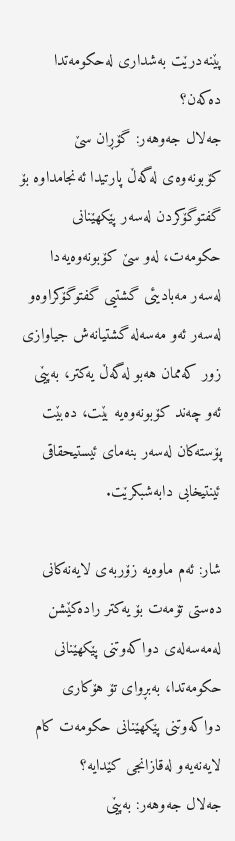پێنه‌درێت به‌شداری له‌حكومه‌تدا ده‌كه‌ن؟
جه‌لال جه‌وهه‌ر: گۆڕان سێ‌ كۆبونه‌وه‌ی‌ له‌گه‌ڵ پارتیدا ئه‌نجامداوه‌ بۆ گفتوگۆكردن له‌سه‌ر پێكهێنانی‌ حكومه‌ت، له‌و سێ‌ كۆبونه‌وه‌یه‌دا له‌سه‌ر مه‌بادیئی‌ گشتیی‌ گفتوگۆكراوه‌و له‌سه‌ر ئه‌و مه‌سه‌له‌ گشتیانه‌ش جیاوازی‌ زور كه‌ممان هه‌بو له‌گه‌ڵ یه‌كتر، به‌پێی‌ ئه‌و چه‌ند كۆبونه‌وه‌یه‌ بێت، ده‌بێت‌ پۆسته‌كان له‌سه‌ر بنه‌مای ئیستیحقاقی ئینتیخابی دابه‌شبكرێت.

شار: ئه‌م ماوه‌یه‌ زۆربه‌ی‌ لایه‌نه‌كانی‌ ده‌ستی‌ تۆمه‌ت بۆ یه‌كتر راده‌كێشن له‌مه‌سه‌له‌ی‌ دواكه‌وتنی‌ پێكهێنانی‌ حكومه‌تدا، به‌بڕوای‌ تۆ هۆكاری‌ دواكه‌وتنی پێكهێنانی حكومه‌ت كام لایه‌نه‌یه‌و له‌قازانجی كێدایه‌؟
جه‌لال جه‌وهه‌ر: به‌پێی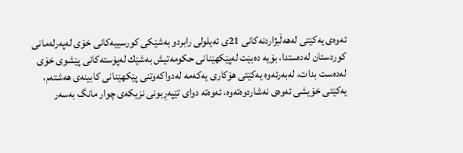ئه‌وه‌ی‌ یه‌كێتی له‌هه‌ڵبژاردنه‌كانی‌ 21ی‌ ئه‌یلولی‌ رابردو به‌شێكی‌ كورسییه‌كانی‌ خۆی له‌په‌رله‌مانی كوردستان له‌ده‌ستدا، بۆیه‌ ده‌بێت له‌پێكهێنانی‌ حكومه‌تیش به‌شێك له‌پۆسته‌كانی‌ پێشوی‌ خۆی‌ له‌ده‌ست بدات، له‌به‌رئه‌وه‌ یه‌كێتی هۆكاری یه‌كه‌مه‌ له‌دواكه‌وتنی پێكهێنانی كابینه‌ی‌ هه‌شته‌م، یه‌كێتی‌ خۆیشی‌ ئه‌وه‌ی‌ نه‌شاردوه‌ته‌وه‌، ئه‌وه‌ته‌ دوای تێپه‌ڕبونی‌ نزیكه‌ی‌ چوار مانگ به‌سه‌ر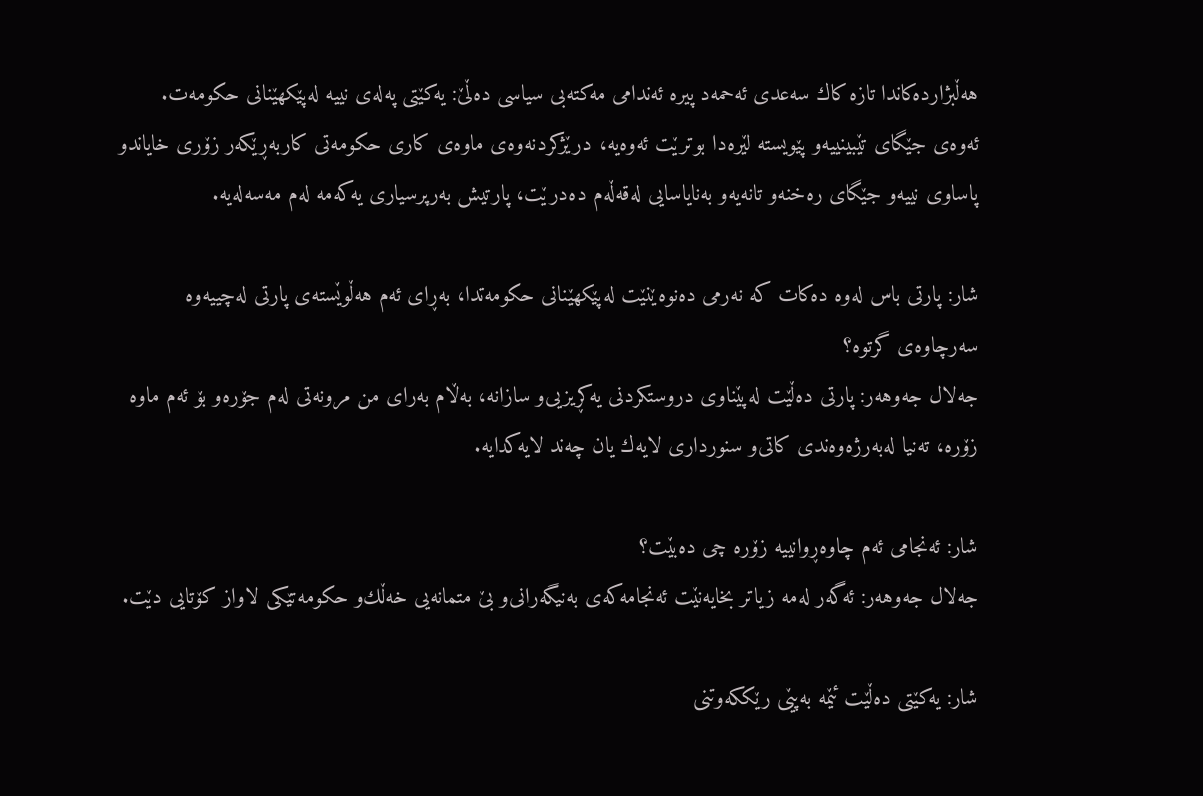هه‌ڵبژارده‌كاندا تازه‌ كاك سه‌عدی‌ ئه‌حمه‌د پیره‌ ئه‌ندامی‌ مه‌كته‌بی سیاسی ده‌ڵێ‌: یه‌كێتی‌ په‌له‌ی‌ نییه‌ له‌پێكهێنانی‌ حكومه‌ت.
ئه‌وه‌ی‌ جێگای‌ تێبینییه‌و پێویسته‌ لێره‌دا بوترێت‌ ئه‌وه‌یه‌، درێژكردنه‌وه‌ی‌ ماوه‌ی‌ كاری‌ حكومه‌تی‌ كاربه‌ڕێكه‌ر زۆری‌ خایاند‌و پاساوی‌ نییه‌‌و جێگای‌ ره‌خنه‌و تانه‌یه‌‌و به‌نایاسایی‌ له‌قه‌ڵه‌م ده‌درێت‌، پارتیش به‌رپرسیاری‌ یه‌كه‌مه‌ له‌م مه‌سه‌له‌یه‌.

شار: پارتی‌ باس له‌وه‌ ده‌كات كه‌ نه‌رمی‌ ده‌نوه‌ێنێت له‌پێكهێنانی‌ حكومه‌تدا، به‌ڕای‌ ئه‌م هه‌ڵوێسته‌ی‌ پارتی‌ له‌چییه‌وه‌ سه‌رچاوه‌ی‌ گرتوه‌؟
جه‌لال جه‌وهه‌ر: پارتی ده‌ڵێت له‌پێناوی‌ دروستكردنی یه‌كڕیزیی‌‌و سازانه‌، به‌ڵام به‌رای‌ من مرونه‌تی له‌م جۆره‌و بۆ ئه‌م ماوه‌ زۆره‌، ته‌نیا له‌به‌رژه‌وه‌ندی‌ كاتی‌و سنورداری‌ لایه‌ك یان چه‌ند لایه‌كدایه‌.

شار: ئه‌نجامی ئه‌م چاوه‌ڕوانییه‌ زۆره‌ چی ده‌بێت؟
جه‌لال جه‌وهه‌ر: ئه‌گه‌ر له‌مه‌ زیاتر بخایه‌نێت ئه‌نجامه‌كه‌ی‌ به‌نیگه‌رانی‌و بێ متمانه‌یی خه‌ڵك‌و حكومه‌تێكی لاواز كۆتایی دێت.

شار: یه‌كێتی‌ ده‌ڵێت ئێمه‌ به‌پێی‌ رێككه‌وتنی‌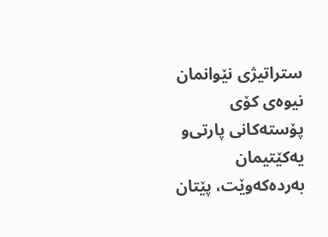ستراتیژی‌ نێوانمان نیوه‌ی‌ كۆی‌ پۆسته‌كانی‌ پارتی‌‌و یه‌كێتیمان به‌رده‌كه‌وێت‌، پێتان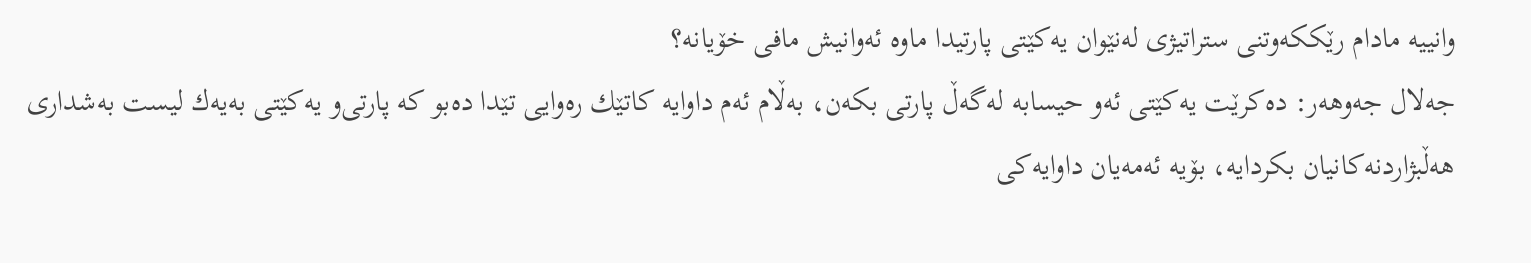وانییه‌ مادام رێككه‌وتنی‌ ستراتیژی‌ له‌نێوان یه‌كێتی‌ پارتیدا ماوه‌ ئه‌وانیش مافی‌ خۆیانه‌؟
جه‌لال جه‌وهه‌ر: ده‌كرێت‌ یه‌كێتی‌ ئه‌و حیسابه‌ له‌گه‌ڵ پارتی‌ بكه‌ن، به‌ڵام ئه‌م داوایه‌ كاتێك‌ ره‌وایی تێدا ده‌بو كه‌ پارتی‌‌و یه‌كێتی‌ به‌یه‌ك لیست به‌شداری‌ هه‌ڵبژاردنه‌كانیان بكردایه‌، بۆیه‌ ئه‌مه‌یان داوایه‌كی‌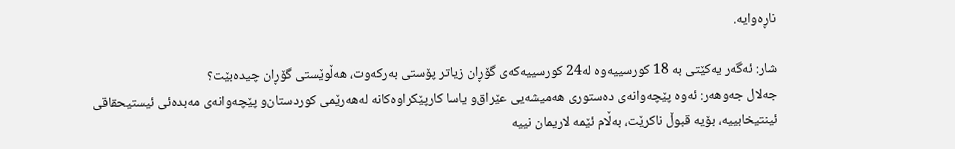ناڕه‌وایه‌.

شار: ئه‌گه‌ر یه‌كێتی به‌ 18 كورسییه‌وه‌ له‌24 كورسییه‌كه‌ی گۆڕان زیاتر پۆستی به‌ركه‌وت، هه‌ڵوێستی گۆڕان چیده‌بێت؟
جه‌لال جه‌وهه‌ر: ئه‌وه‌ پێچه‌وانه‌ی‌ ده‌ستوری‌ هه‌میشه‌یی عێراق‌و یاسا كارپێكراوه‌كانه‌ له‌هه‌رێمی‌ كوردستان‌و پێچه‌وانه‌ی‌ مه‌بده‌ئی‌ ئیستیحقاقی ئینتیخابییه‌، بۆیه‌ قبوڵ ناكرێت، به‌ڵام ئێمه‌ لاریمان نییه‌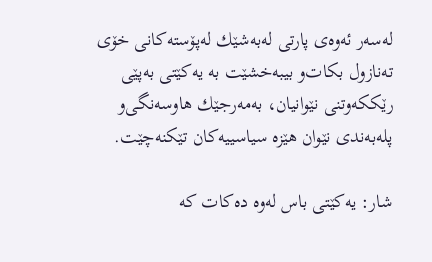له‌سه‌ر ئه‌وه‌ی‌ پارتی‌ له‌به‌شێك له‌پۆسته‌كانی‌ خۆی‌ ته‌نازول بكات‌و بیبه‌خشێت به‌ یه‌كێتی‌ به‌پێی‌ رێككه‌وتنی‌ نێوانیان، به‌مه‌رجێك هاوسه‌نگی‌و پله‌به‌ندی‌ نێوان هێزه‌ سیاسییه‌كان تێكنه‌چێت.

شار: یه‌كێتی‌ باس له‌وه‌ ده‌كات كه‌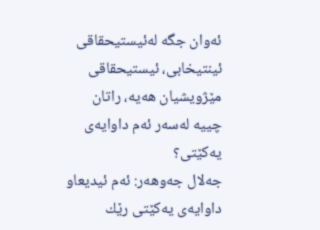ئه‌وان جگه‌ له‌ئیستیحقاقی ئینتیخابی‌، ئیستیحقاقی مێژویشیان هه‌یه‌، راتان چییه‌ له‌سه‌ر ئه‌م داوایه‌ی‌ یه‌كێتی‌؟
جه‌لال جه‌وهه‌ر: ئه‌م ئیدیعاو داوایه‌ی‌ یه‌كێتی‌ رێك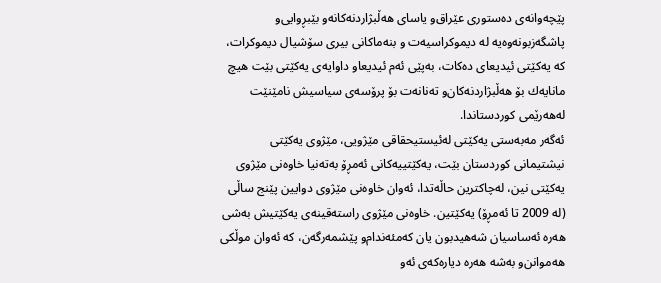پێچه‌وانه‌ی‌ ده‌ستوری‌ عێراق‌و یاسای‌ هه‌ڵبژاردنه‌كانه‌و بێبڕوایی‌‌و پاشگه‌زبونه‌وه‌یه‌ له ‌دیموكراسیه‌ت و بنه‌ماكانی‌ بیری‌ سۆشیال دیموكرات، كه ‌یه‌كێتی‌ ئیدیعای‌ ده‌كات، به‌پێی‌ ئه‌م ئیدیعاو داوایه‌ی‌ یه‌كێتی‌ بێت هیچ مانایه‌ك بۆ هه‌ڵبژاردنه‌كان‌و ته‌نانه‌ت بۆ پرۆسه‌ی‌ سیاسیش نامێنێت له‌هه‌رێمی‌ كوردستاندا.
ئه‌گه‌ر مه‌به‌ستی‌ یه‌كێتی‌ له‌ئیستیحقاقی مێژویی‌، مێژوی یه‌كێتی‌ نیشتیمانی‌ كوردستان بێت، یه‌كێتییه‌كانی‌ ئه‌مڕۆ به‌ته‌نیا خاوه‌نی‌ مێژوی‌ یه‌كێتی نین، له‌چاكترین حاڵه‌تدا، ئه‌وان خاوه‌نی‌ مێژوی دوایین پێنج ساڵی‌ (له‌ 2009 تا ئه‌مڕۆ) یه‌كێتین. خاوه‌نی‌ مێژوی‌ راسته‌قینه‌ی‌ یه‌كێتیش به‌شی‌ هه‌ره‌ ئه‌ساسیان شه‌هیدبون یان كه‌مئه‌ندام‌و پێشمه‌رگه‌ن، كه‌ ئه‌وان موڵكی‌ هه‌موانن‌و به‌شه‌ هه‌ره‌ دیاره‌كه‌ی‌ ئه‌و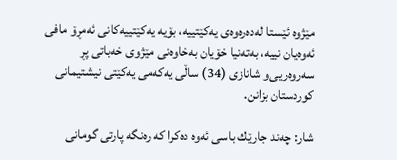مێژوه‌ ئێستا له‌ده‌ره‌وه‌ی‌ یه‌كێتییه‌، بۆیه‌ یه‌كێتییه‌كانی‌ ئه‌مڕۆ مافی ئه‌وه‌یان نییه‌، به‌ته‌نیا خۆیان به‌خاوه‌نی‌ مێژوی‌ خه‌باتی‌ پڕ سه‌روه‌ریی‌‌و شانازی‌ (34) ساڵی یه‌كه‌می‌ یه‌كێتی‌ نیشتیمانی‌ كوردستان بزانن.

شار: چه‌ند جارێك باسی‌ ئه‌وه‌ ده‌كرا كه‌ ره‌نگه‌ پارتی‌ گومانی‌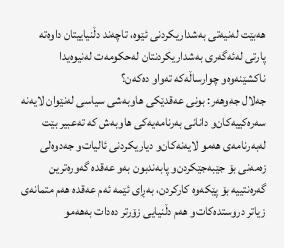هه‌بێت له‌نیه‌تی‌ به‌شداریكردنی‌ ئێوه‌، تاچه‌ند دڵنیاییتان داوه‌ته‌ پارتی له‌ئه‌گه‌ری به‌شداریكردنتان له‌حكومه‌ت له‌نیوه‌یدا ناكشێنه‌وه‌و چوارساڵه‌كه‌ ته‌واو ده‌كه‌ن؟
جه‌لال جه‌وهه‌ر: بونی‌ عه‌قدێكی‌ هاوبه‌شی‌ سیاسی له‌نێوان لایه‌نه‌ سه‌ره‌كییه‌كان‌و دانانی‌ به‌رنامه‌یه‌كی‌ هاوبه‌ش كه‌ ته‌عبیر بێت له‌به‌رنامه‌ی‌ هه‌مو لایه‌نه‌كان‌و دیاریكردنی‌ ئالیات‌و جه‌دوه‌لی‌ زه‌مه‌نی‌ بۆ جێبه‌جێكردن‌و پابه‌ندبون به‌و عه‌قده‌ گه‌وره‌ترین گه‌ره‌نتییه‌ بۆ پێكه‌وه‌ كاركردن، به‌ڕای ئێمه‌ ئه‌م عه‌قده‌ هه‌م متمانه‌ی‌ زیاتر دروستده‌كات‌و هه‌م دڵنیایی‌ زۆرتر ده‌دات به‌هه‌مو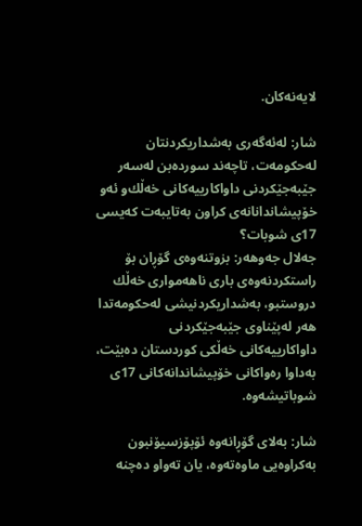لایه‌نه‌كان.

شار: له‌ئه‌گه‌ری به‌شداریكردنتان له‌حكومه‌ت، تاچه‌ند سورده‌بن له‌سه‌ر جێبه‌جێكردنی داواكارییه‌كانی خه‌ڵك‌و ئه‌و خۆپیشاندانانه‌ی كراون به‌تایبه‌ت كه‌یسی 17ی شوبات؟
جه‌لال جه‌وهه‌ر: بزوتنه‌وه‌ی‌ گۆڕان بۆ راستكردنه‌وه‌ی‌ باری‌ ناهه‌مواری‌ خه‌ڵك دروستبو، به‌شداریكردنیشی‌ له‌حكومه‌تدا هه‌ر له‌پێناوی‌ جێبه‌جێكردنی‌ داواكارییه‌كانی‌ خه‌ڵكی‌ كوردستان ده‌بێت، به‌داوا ره‌واكانی‌ خۆپیشاندانه‌كانی‌ 17ی‌ شوباتیشه‌وه‌.

شار: به‌لای‌ گۆڕانه‌وه‌ ئۆپۆزسیۆنبون به‌كراوه‌یی‌ ماوه‌ته‌وه‌، یان ته‌واو ده‌چنه‌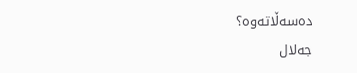ده‌سه‌ڵاته‌وه‌؟
جه‌لال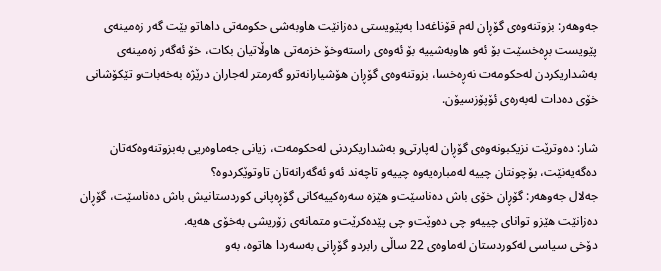جه‌وهه‌ر: بزوتنه‌وه‌ی‌ گۆڕان له‌م قۆناغه‌دا به‌پێویستی‌ ده‌زانێت‌ هاوبه‌شی‌ حكومه‌تی‌ داهاتو بێت گه‌ر زه‌مینه‌ی‌ پێویست بڕه‌خسێت‌ بۆ ئه‌و هاوبه‌شییه‌ بۆ ئه‌وه‌ی‌ راسته‌وخۆ خزمه‌تی‌ هاوڵاتیان بكات، خۆ ئه‌گه‌ر زه‌مینه‌ی‌ به‌شداریكردن له‌حكومه‌ت نه‌ڕه‌خسا، بزوتنه‌وه‌ی‌ گۆڕان هۆشیارانه‌ترو گه‌رمتر له‌جاران درێژه‌ به‌خه‌بات‌و تێكۆشانی خۆی‌ ده‌دات له‌به‌ره‌ی‌ ئۆپۆزسیۆن.

شار: ده‌وترێت نزیكبونه‌وه‌ی گۆڕان له‌پارتی‌و به‌شداریكردنی‌ له‌حكومه‌ت، زیانی جه‌ماوه‌ریی به‌بزوتنه‌وه‌كه‌تان ده‌گه‌یه‌نێت، بۆچونتان چییه‌ له‌مباره‌یه‌وه‌ چییه‌و تاچه‌ند ئه‌و ئه‌گه‌رانه‌تان تاوتوێكردوه‌؟
جه‌لال جه‌وهه‌ر: گۆڕان خۆی‌ باش ده‌ناسێت‌‌و هێزه‌ سه‌ره‌كییه‌كانی‌ گۆڕه‌پانی‌ كوردستانیش باش ده‌ناسێت، گۆڕان ده‌زانێت‌ هێزو توانای‌ چییه‌و چی‌ ده‌وێت‌و چی‌ پێده‌كرێت‌و متمانه‌ی‌ زۆریشی به‌خۆی‌ هه‌یه‌.
دۆخی‌ سیاسی‌ له‌كوردستان له‌ماوه‌ی‌ 22 ساڵی‌ رابردو گۆڕانی‌ به‌سه‌ردا هاتوه‌، به‌و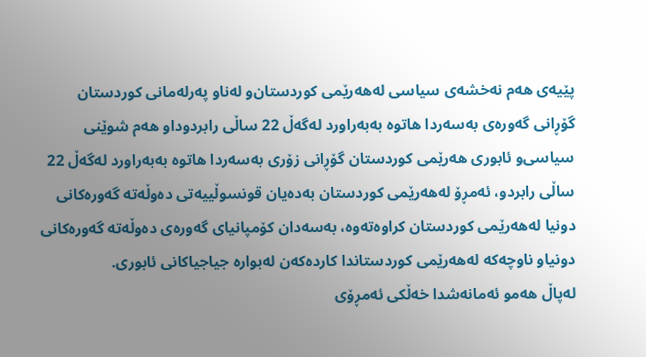پێیه‌ی‌ هه‌م نه‌خشه‌ی‌ سیاسی له‌هه‌رێمی‌ كوردستان‌و له‌ناو په‌رله‌مانی‌ كوردستان گۆڕانی‌ گه‌وره‌ی‌ به‌سه‌ردا هاتوه‌ به‌به‌راورد له‌گه‌ڵ 22 ساڵی‌ رابردودا‌و هه‌م شوێنی‌ سیاسی‌‌و ئابوری‌ هه‌رێمی‌ كوردستان گۆڕانی‌ زۆری‌ به‌سه‌ردا هاتوه‌ به‌به‌راورد له‌گه‌ڵ 22 ساڵی‌ رابردو، ئه‌مڕۆ له‌هه‌رێمی‌ كوردستان به‌ده‌یان قونسوڵییه‌تی‌ ده‌وڵه‌ته‌ گه‌وره‌كانی‌ دونیا له‌هه‌رێمی‌ كوردستان كراوه‌ته‌وه‌، به‌سه‌دان كۆمپانیای‌ گه‌وره‌ی‌ ده‌وڵه‌ته‌ گه‌وره‌كانی‌ دونیاو ناوچه‌كه ‌له‌هه‌رێمی‌ كوردستاندا كارده‌كه‌ن له‌بواره‌ جیاجیاكانی‌ ئابوری‌.
له‌پاڵ‌ هه‌مو ئه‌مانه‌شدا خه‌ڵكی‌ ئه‌مڕۆی‌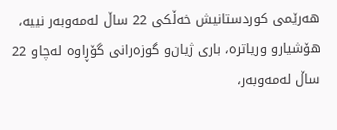هه‌رێمی‌ كوردستانیش خه‌ڵكی‌ 22 ساڵ له‌مه‌وبه‌ر نییه‌، هۆشیارو وریاتره‌، باری‌ ژیان‌و گوزه‌رانی‌ گۆڕاوه‌ له‌چاو 22 ساڵ له‌مه‌وبه‌ر،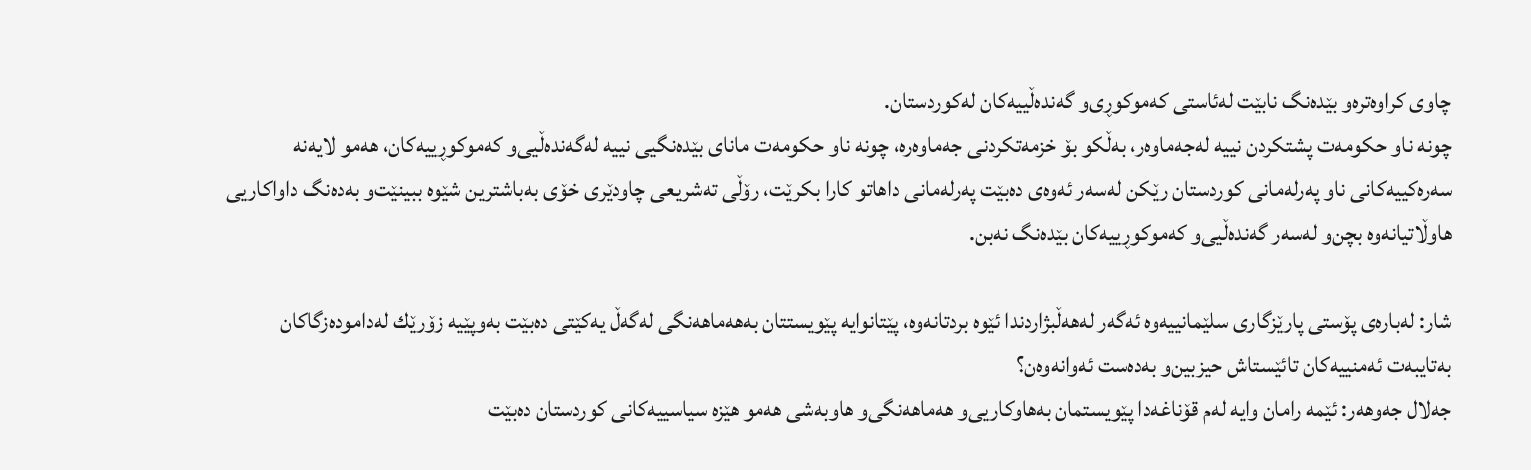چاوی‌ كراوه‌تره‌و بێده‌نگ نابێت‌ له‌ئاستی‌ كه‌موكوڕی‌‌و گه‌نده‌ڵییه‌كان له‌كوردستان.
چونه‌ ناو حكومه‌ت پشتكردن نییه‌ له‌جه‌ماوه‌ر، به‌ڵكو بۆ خزمه‌تكردنی‌ جه‌ماوه‌ره‌، چونه‌ ناو حكومه‌ت مانای‌ بێده‌نگیی‌ نییه‌ له‌گه‌نده‌ڵیی‌‌و كه‌موكوڕییه‌كان، هه‌مو لایه‌نه‌ سه‌ره‌كییه‌كانی‌ ناو په‌رله‌مانی‌ كوردستان رێكن له‌سه‌ر ئه‌وه‌ی‌ ده‌بێت په‌رله‌مانی‌ داهاتو كارا بكرێت‌، رۆڵی‌ ته‌شریعی‌ چاودێری‌ خۆی‌ به‌باشترین شێوه‌ ببینێت‌‌و به‌ده‌نگ‌ داواكاریی‌ هاوڵاتیانه‌وه‌ بچن‌و له‌سه‌ر گه‌نده‌ڵیی‌‌و كه‌موكوڕییه‌كان بێده‌نگ نه‌بن.

شار: له‌باره‌ی پۆستی پارێزگاری سلێمانییه‌وه‌ ئه‌گه‌ر له‌هه‌ڵبژاردندا ئێوه‌ بردتانه‌وه‌، پێتانوایه‌ پێویستتان به‌هه‌ماهه‌نگی له‌گه‌ڵ یه‌كێتی ده‌بێت به‌وپێیه‌ زۆرێك له‌داموده‌زگاكان به‌تایبه‌ت ئه‌منییه‌كان تائێستاش حیزبین‌و به‌ده‌ست ئه‌وانه‌وه‌ن؟
جه‌لال جه‌وهه‌ر: ئێمه‌ رامان وایه‌ له‌م قۆناغه‌دا پێویستمان به‌هاوكاریی‌‌و هه‌ماهه‌نگی‌‌و هاوبه‌شی‌ هه‌مو هێزه‌ سیاسییه‌كانی‌ كوردستان ده‌بێت‌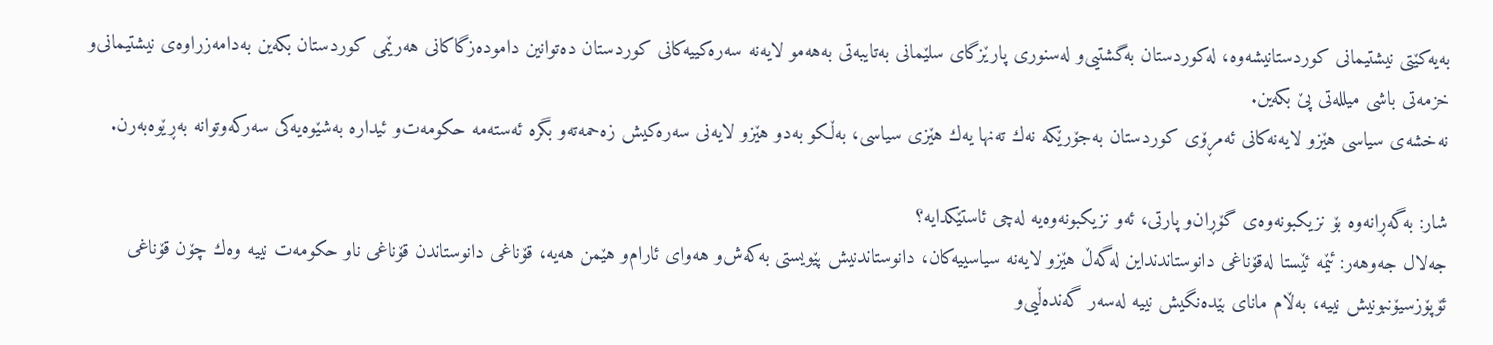به‌یه‌كێتی‌ نیشتیمانی‌ كوردستانیشه‌وه‌، له‌كوردستان به‌گشتیی‌‌و له‌سنوری‌ پارێزگای‌ سلێمانی‌ به‌تایبه‌تی‌ به‌هه‌مو لایه‌نه‌ سه‌ره‌كییه‌كانی‌ كوردستان ده‌توانین داموده‌زگاكانی‌ هه‌رێمی‌ كوردستان بكه‌ین به‌دامه‌زراوه‌ی‌ نیشتیمانی‌‌و خزمه‌تی‌ باشی‌ میلله‌تی‌ پێ‌ بكه‌ین.
نه‌خشه‌ی‌ سیاسی‌ هێزو لایه‌نه‌كانی‌ ئه‌مڕۆی‌ كوردستان به‌جۆرێكه‌ نه‌ك ته‌نها یه‌ك هێزی‌ سیاسی‌، به‌ڵكو به‌دو هێزو لایه‌نی‌ سه‌ره‌كیش زه‌حمه‌ته‌‌و بگره‌ ئه‌سته‌مه‌ حكومه‌ت‌و ئیداره‌ به‌شێوه‌یه‌كی‌ سه‌ركه‌وتوانه‌ به‌ڕێوه‌به‌رن.

شار: به‌گه‌ڕانه‌وه‌ بۆ نزیكبونه‌وه‌ی‌ گۆڕان‌و پارتی‌، ئه‌و نزیكبونه‌وه‌یه‌ له‌چی‌ ئاستێكدایه‌؟
جه‌لال جه‌وهه‌ر: ئێمه‌ ئێستا له‌قۆناغی‌ دانوستاندنداین له‌گه‌ڵ هێزو لایه‌نه‌ سیاسییه‌كان، دانوستاندنیش پێویستی‌ به‌كه‌ش‌و هه‌وای‌ ئارام‌و هێمن هه‌یه‌، قۆناغی‌ دانوستاندن قۆناغی‌ ناو حكومه‌ت نییه‌ وه‌ك چۆن قۆناغی‌ ئۆپۆزسیۆنبونیش نییه‌، به‌ڵام مانای‌ بێده‌نگیش نییه‌ له‌سه‌ر گه‌نده‌ڵیی‌‌و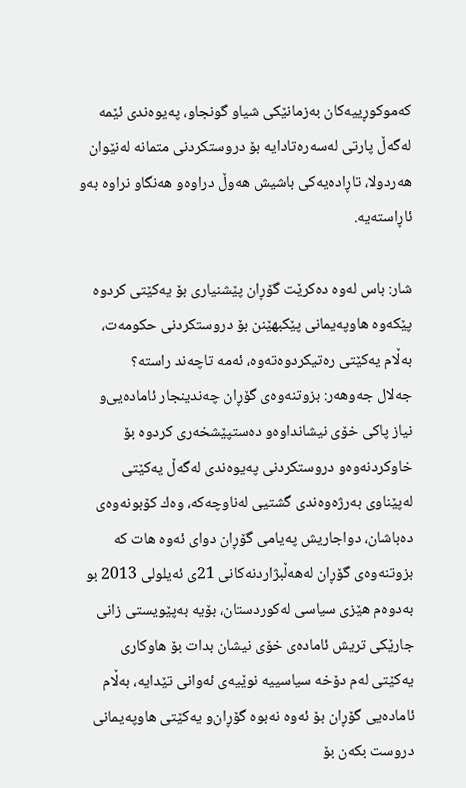كه‌موكوڕییه‌كان به‌زمانێكی‌ شیاو گونجاو، په‌یوه‌ندی‌ ئێمه‌ له‌گه‌ڵ پارتی‌ له‌سه‌ره‌تادایه‌ بۆ دروستكردنی‌ متمانه‌ له‌نێوان هه‌ردولا، تاڕاده‌یه‌كی‌ باشیش هه‌وڵ دراوه‌و هه‌نگاو نراوه‌ به‌و ئاڕاسته‌یه‌.

شار: باس له‌وه‌ ده‌كرێت گۆڕان پێشنیاری بۆ یه‌كێتی كردوه‌ پێكه‌وه‌ هاوپه‌یمانی پێكبهێنن بۆ دروستكردنی حكومه‌ت، به‌ڵام یه‌كێتی ره‌تیكردوه‌ته‌وه‌، ئه‌مه‌ تاچه‌ند راسته‌؟
جه‌لال جه‌وهه‌ر: بزوتنه‌وه‌ی‌ گۆڕان چه‌ندینجار ئاماده‌یی‌‌و نیاز پاكی‌ خۆی‌ نیشانداوه‌و ده‌ستپێشخه‌ری‌ كردوه‌ بۆ خاوكردنه‌وه‌و دروستكردنی‌ په‌یوه‌ندی‌ له‌گه‌ڵ یه‌كێتی‌ له‌پێناوی‌ به‌رژه‌وه‌ندی‌ گشتیی‌ له‌ناوچه‌كه‌، وه‌ك كۆبونه‌وه‌ی‌ ده‌باشان، دواجاریش په‌یامی‌ گۆڕان دوای‌ ئه‌وه‌ هات كه‌ بزوتنه‌وه‌ی‌ گۆڕان له‌هه‌ڵبژاردنه‌كانی‌ 21ی‌ ئه‌یلولی‌ 2013 بو به‌دوه‌م هێزی‌ سیاسی‌ له‌كوردستان، بۆیه‌ به‌پێویستی‌ زانی‌ جارێكی‌ تریش ئاماده‌ی‌ خۆی‌ نیشان بدات بۆ هاوكاری‌ یه‌كێتی‌ له‌م دۆخه‌ سیاسییه‌ نوێیه‌ی‌ ئه‌وانی‌ تێدایه‌، به‌ڵام ئاماده‌یی گۆڕان بۆ ئه‌وه‌ نه‌بوه‌ گۆڕان‌و یه‌كێتی‌ هاوپه‌یمانی‌ دروست بكه‌ن بۆ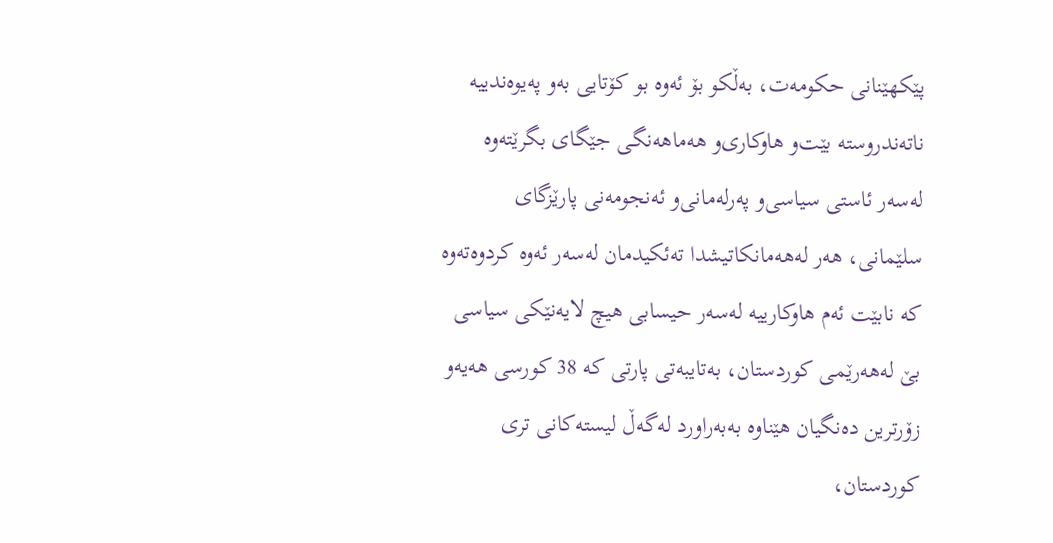پێكهێنانی‌ حكومه‌ت، به‌ڵكو بۆ ئه‌وه‌ بو كۆتایی‌ به‌و په‌یوه‌ندییه‌ ناته‌ندروسته‌ بێت‌و هاوكاری‌‌و هه‌ماهه‌نگی‌ جێگای‌ بگرێته‌وه‌ له‌سه‌ر ئاستی‌ سیاسی‌‌و په‌رله‌مانی‌‌و ئه‌نجومه‌نی‌ پارێزگای‌ سلێمانی‌، هه‌ر له‌هه‌مانكاتیشدا ته‌ئكیدمان له‌سه‌ر ئه‌وه‌ كردوه‌ته‌وه‌ كه‌ نابێت ئه‌م هاوكارییه‌ له‌سه‌ر حیسابی‌ هیچ لایه‌نێكی‌ سیاسی بێ‌ له‌هه‌رێمی‌ كوردستان، به‌تایبه‌تی‌ پارتی‌ كه‌ 38 كورسی‌ هه‌یه‌و زۆرترین ده‌نگیان هێناوه‌ به‌به‌راورد له‌گه‌ڵ لیسته‌كانی‌ تری‌ كوردستان،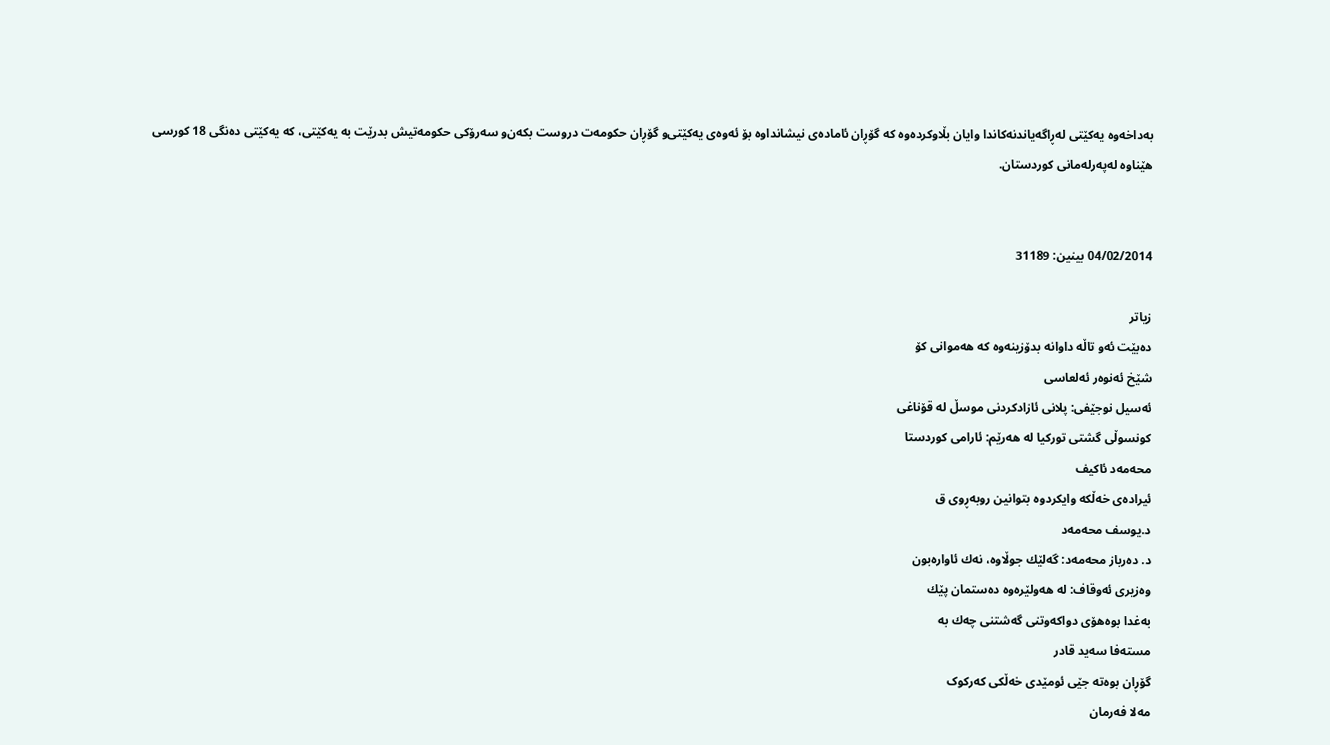به‌داخه‌وه‌ یه‌كێتی‌ له‌ڕاگه‌یاندنه‌كاندا وایان بڵاوكرده‌وه‌ كه‌ گۆڕان ئاماده‌ی نیشانداوه‌ بۆ ئه‌وه‌ی‌ یه‌كێتی‌‌و گۆڕان حكومه‌ت دروست بكه‌ن‌و سه‌رۆكی‌ حكومه‌تیش بدرێت به ‌یه‌كێتی‌، كه‌ یه‌كێتی‌ ده‌نگی‌ 18 كورسی‌ هێناوه‌ له‌په‌رله‌مانی‌ كوردستان.


04/02/2014 بینین: 31189

زیاتر
دەبێت ئەو تاڵە داوانە بدۆزینەوە کە هەموانی کۆ
شێخ ئه‌نوه‌ر ئه‌لعاسی‌
ئەسیل نوجێفی: پلانی ئازادکردنی موسڵ لە قۆناغی
کونسوڵی گشتی تورکیا لە هەرێم: ئارامی‌ كوردستا
محەمەد ئاکیف‌
ئیراده‌ی‌ خه‌ڵكە وایكردوه‌ بتوانین روبه‌ڕوی ق
د.یوسف محەمەد‌
د. دەرباز محەمەد: گەلێك جوڵاوە، نەك ئاوارەبون
وه‌زیری‌ ئه‌وقاف: له‌ هه‌ولێرەوە ده‌ستمان پێك
به‌غدا بوه‌هۆی‌ دواكه‌وتنی‌ گه‌شتنی‌ چه‌ك به‌
مسته‌فا سه‌ید قادر‌
گۆڕان بوەتە جێی ئومێدی خەڵکی کەرکوک
مه‌لا فه‌رمان‌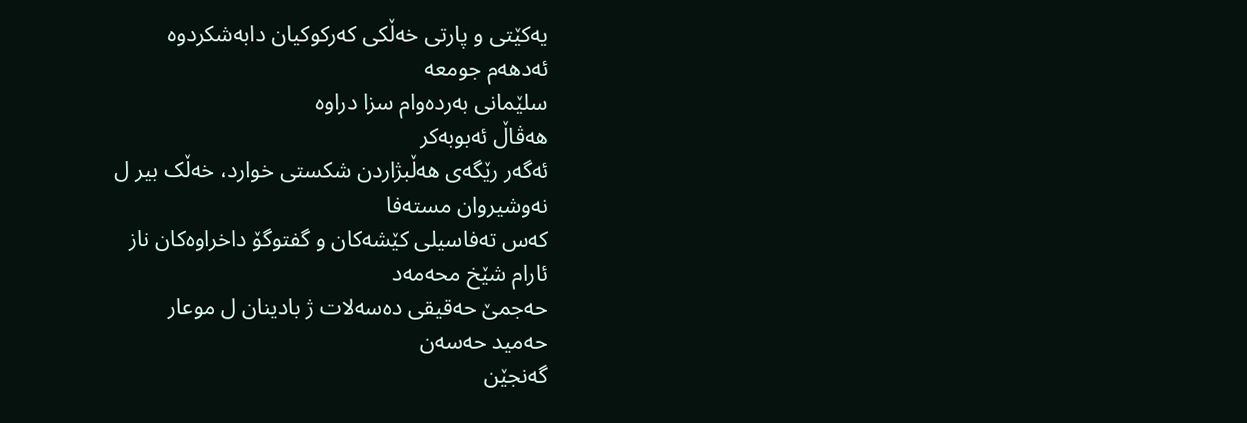یەکێتی و پارتی خەڵکی کەرکوکیان دابەشکردوە
ئه‌دهه‌م جومعه‌‌
سلێمانی به‌رده‌وام سزا دراوه‌
هه‌ڤاڵ ئه‌بوبه‌كر‌
ئەگەر رێگەی هەڵبژاردن شکستی خوارد، خەڵک بیر ل
نەوشیروان مستەفا‌
كەس تەفاسیلی كێشەكان و گفتوگۆ داخراوەكان ناز
ئارام شێخ محەمەد‌
حه‌جمێ‌ حه‌قیقی‌ ده‌سه‌لات ژ بادینان ل موعار
حه‌مید حه‌سه‌ن‌
گه‌نجێن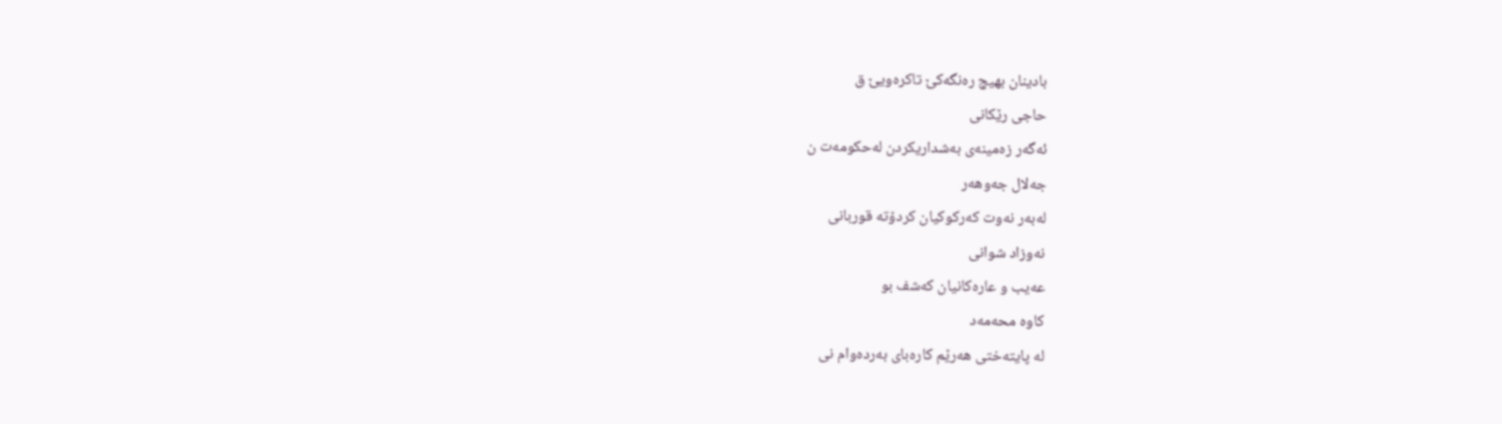بادینان بهیچ ره‌نگه‌كێ‌ تاكره‌ویێ‌ ق
حاجی‌ رێكانی‌‌
ئه‌گه‌ر زه‌مینه‌ی‌ به‌شداریكردن له‌حكومه‌ت ن
جه‌لال جه‌وهه‌ر‌
له‌به‌ر نه‌وت كه‌ركوكیان كردۆته‌ قوربانی‌
نه‌وزاد شوانی‌‌
عه‌یب ‌و عاره‌كانیان كه‌شف بو
كاوه‌ محه‌مه‌د‌
له‌ پایته‌ختی‌ هه‌رێم كاره‌بای‌ به‌رده‌وام نی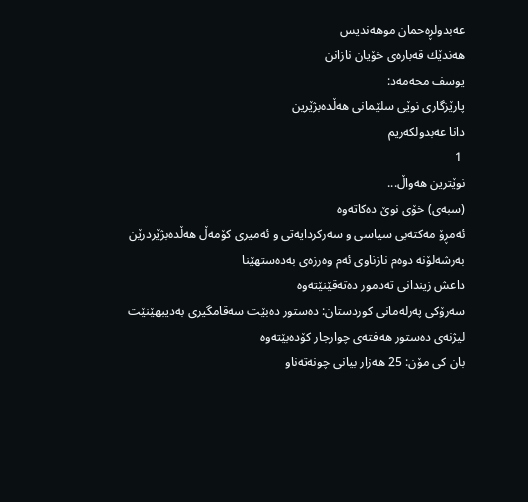عه‌بدولڕه‌حمان موهەندیس‌
هه‌ندێك قه‌باره‌ی‌ خۆیان نازانن
یوسف محه‌مه‌د:
پارێزگاری‌ نوێی‌ سلێمانی‌ هه‌ڵده‌بژێرین
دانا عەبدولکەریم‌
 1
نوێترین هه‌واڵ...
(سبەى) خۆى نوێ دەکاتەوە
ئه‌مڕۆ مه‌كته‌بی‌ سیاسی‌ و سه‌ركردایه‌تی‌ و ئه‌میری‌ كۆمه‌ڵ هەڵدەبژێردرێن
به‌رشه‌لۆنه‌ دوه‌م نازناوی ئه‌م وه‌رزه‌ی به‌ده‌ستهێنا
داعش زیندانی تەدمور دەتەقێنێتەوە
سەرۆكی پەرلەمانی كوردستان: دەستور دەبێت سەقامگیری بەدیبهێنێت
لیژنەی دەستور هەفتەی چوارجار كۆدەبێتەوە
بان كی مۆن: 25 هەزار بیانی چونەتەناو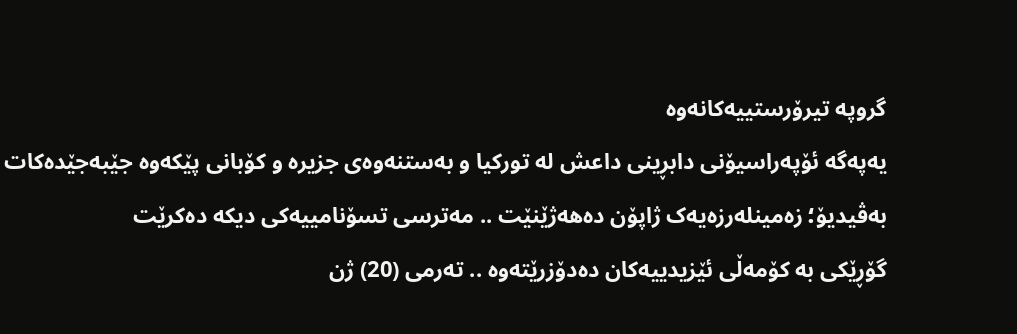گروپە تیرۆرستییەكانەوە
یەپەگە ئۆپەراسیۆنی دابڕینی داعش لە تورکیا و بەستنەوەی جزیرە و کۆبانی پێکەوە جێبەجێدەکات
بەڤیدیۆ؛ زەمینلەرزەیەک ژاپۆن دەهەژێنێت .. مەترسی تسۆنامییەکی دیکە دەکرێت
گۆڕێکی بە کۆمەڵی ئێزیدییەکان دەدۆزرێتەوە .. تەرمی (20) ژن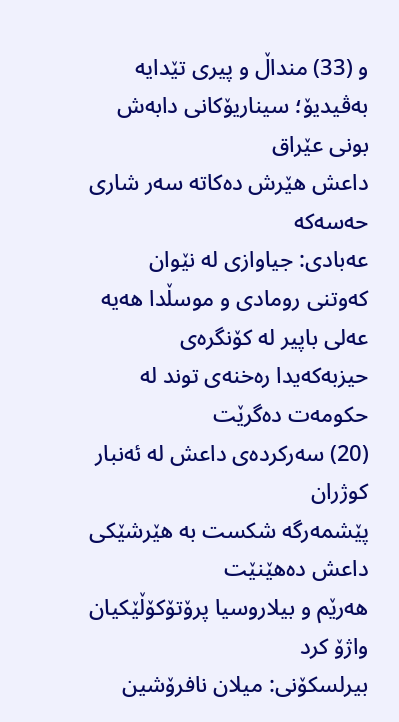و (33) منداڵ و پیری تێدایە
بەڤیدیۆ؛ سیناریۆکانی دابەش بونی عێراق
داعش هێرش دەکاتە سەر شاری حەسەکە
عه‌بادی: جیاوازی له‌ نێوان کەوتنی رومادی و موسڵدا هه‌یه‌
عەلی باپیر لە کۆنگرەی حیزبەکەیدا رەخنەی توند لە حکومەت دەگرێت
(20) سه‌ركرده‌ی داعش لە ئەنبار کوژران
پێشمەرگە شكست بە هێرشێكی داعش دەهێنێت
هەرێم و بیلاروسیا پرۆتۆکۆڵێکیان واژۆ کرد
بیرلسكۆنی: میلان نافرۆشین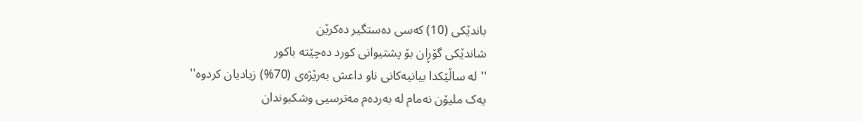باندێکی (10) کەسى دەستگیر دەکرێن
شاندێکى گۆڕان بۆ پشتیوانی کورد دەچێتە باکور
''لە ساڵێکدا بیانیه‌كانی ناو داعش بەرێژەى (70%) زیادیان کردوە''
یەک ملیۆن نەمام لە بەردەم مەترسیی وشکبوندان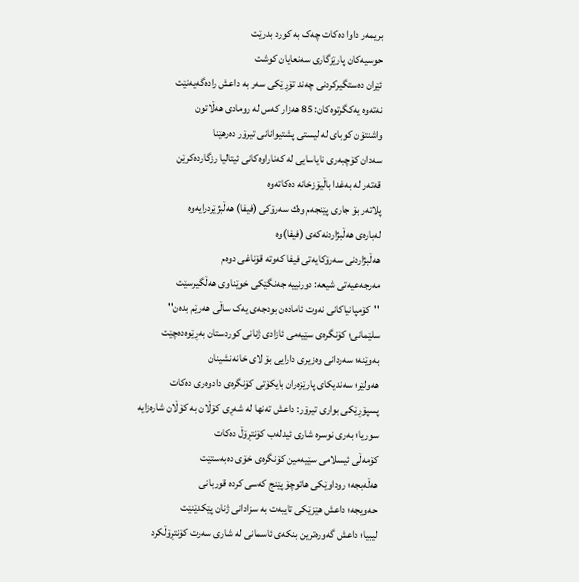بریمه‌ر داوا دەکات چەک بە کورد بدرێت
حوسیەکان پارێزگارى سەنعایان کوشت
ئێران دەستگیرکردنى چه‌ند تۆڕێكی‌ سه‌ر به‌ داعش رادەگەیەنێت
نەتەوە یەكگرتوەكان: 85 هەزار كەس لە رومادی هەڵاتون
واشنتۆن كوبای لە لیستی پشتیوانانی تیرۆر دەرهێنا
سەدان كۆچبەری نایاسایی لە كەناراوەكانی ئیتالیا رزگاردەكرێن
قەتەر لە بەغدا باڵیۆزخانە دەكاتەوە
پلاتەر بۆ جاری پێنجەم وەك سەرۆكی (فیفا) هەڵبژێردرایەوە
لەبارەی هەڵبژاردنەكەی (فیفا)وە
هەڵبژاردنی سەرۆكایەتی فیفا كەوتە قۆناغی دوەم
مەرجەعیەتی شیعە: دورنییە جەنگێكی خوێناوی هەڵگیرسێت
''کۆمپانیاکانی نەوت ئامادەن بودجەی یەک ساڵی هەرێم بدەن''
سلێمانی؛ كۆنگرەی سێیەمی ئازادی ژنانی كوردستان بەڕێوەدەچێت
بەوێنە؛ سەردانی وەزیری دارایی بۆ لای خانەنشینان
هەولێر؛ سەندیكای پارێزەران بایكۆتی كۆنگرەی دادوەری دەكات
پسپۆڕێكی بواری تیرۆر: داعش تەنها لە شەڕی كۆڵان بە كۆڵان شارەزایە
سوریا؛ بەری نوسرە شاری ئیدلەب كۆنتڕۆڵ دەكات
كۆمەڵی ئیسلامی سێیەمین كۆنگرەی خۆی دەبەستێت
هەڵەبجە؛ روداوێکی هاتوچۆ پێنج کەسی کردە قوربانی
حەویجە؛ داعش هێزێكی تایبەت بە سزادانی ژنان پێكدێنێت
لیبیا؛ داعش گەورەترین بنكەی ئاسمانی لە شاری سەرت کۆنتڕۆڵکرد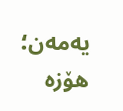یەمەن؛ هۆزە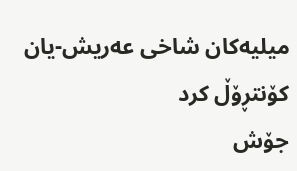میلیەكان شاخی عەریش-یان كۆنتڕۆڵ كرد
جۆش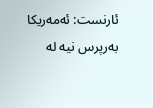ئارنست: ئەمەریكا بەرپرس نیە لە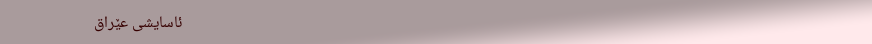ئاسایشی عێراق